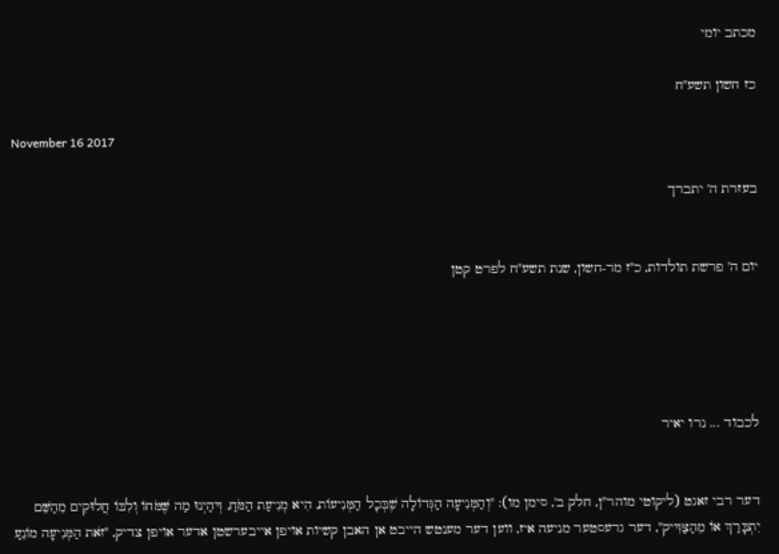מכתב יומי

כז חשון תשע"ח

November 16 2017

בעזרת ה' יתברך


יום ה' פרשת תולדות, כ"ז מר-חשון, שנת תשע"ח לפרט קטן





לכבוד ... נרו יאיר


דער רבי זאגט (ליקוטי מוהר"ן, חלק ב', סימן מו): "וְהַמְּנִיעָה הַגְּדוֹלָה שֶׁבְּכָל הַמְּנִיעוֹת, הִיא מְנִיעַת הַמֹּחַ, דְּהַיְנוּ מַה שֶּׁמֹּחוֹ וְלִבּוֹ חֲלוּקִים מֵהַשֵּׁם יִתְבָּרַךְ אוֹ מֵהַצַּדִּיק", דער גרעסטער מניעה איז, ווען דער מענטש הייבט אן האבן קשיות אויפן אייבערשטן אדער אויפן צדיק, "זֹאת הַמְּנִיעָה מוֹנֵעַ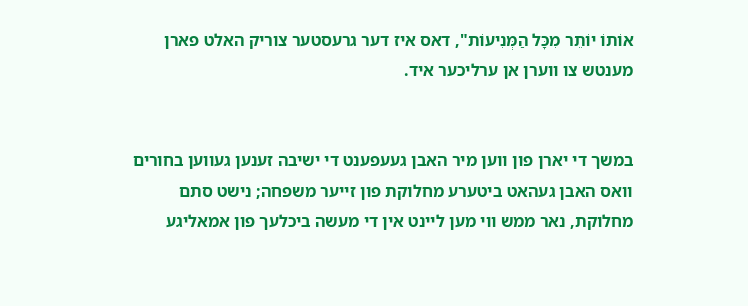אוֹתוֹ יוֹתֵר מִכָּל הַמְּנִיעוֹת", דאס איז דער גרעסטער צוריק האלט פארן מענטש צו ווערן אן ערליכער איד.


במשך די יארן פון ווען מיר האבן געעפענט די ישיבה זענען געווען בחורים וואס האבן געהאט ביטערע מחלוקת פון זייער משפחה; נישט סתם מחלוקת, נאר ממש ווי מען ליינט אין די מעשה ביכלעך פון אמאליגע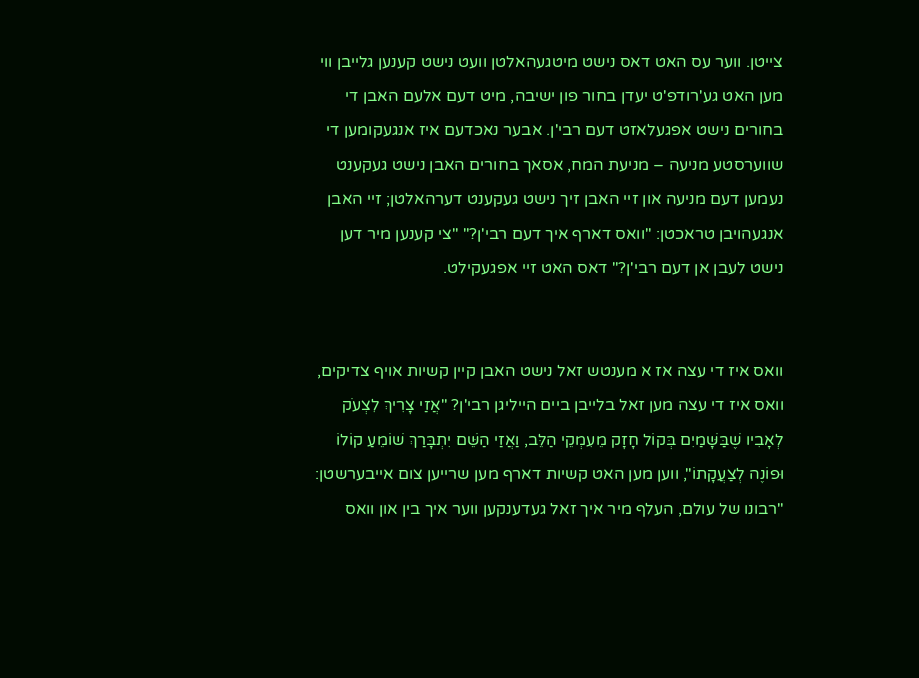צייטן. ווער עס האט דאס נישט מיטגעהאלטן וועט נישט קענען גלייבן ווי מען האט גע'רודפ'ט יעדן בחור פון ישיבה, מיט דעם אלעם האבן די בחורים נישט אפגעלאזט דעם רבי'ן. אבער נאכדעם איז אנגעקומען די שווערסטע מניעה – מניעת המח, אסאך בחורים האבן נישט געקענט נעמען דעם מניעה און זיי האבן זיך נישט געקענט דערהאלטן; זיי האבן אנגעהויבן טראכטן: "וואס דארף איך דעם רבי'ן?" "צי קענען מיר דען נישט לעבן אן דעם רבי'ן?" דאס האט זיי אפגעקילט.


וואס איז די עצה אז א מענטש זאל נישט האבן קיין קשיות אויף צדיקים, וואס איז די עצה מען זאל בלייבן ביים הייליגן רבי'ן? "אֲזַי צָרִיךְ לִצְעֹק לְאָבִיו שֶׁבַּשָּׁמַיִם בְּקוֹל חָזָק מֵעִמְקֵי הַלֵּב, וַאֲזַי הַשֵּׁם יִתְבָּרַךְ שׁוֹמֵעַ קוֹלוֹ וּפוֹנֶה לְצַעֲקָתוֹ", ווען מען האט קשיות דארף מען שרייען צום אייבערשטן: "רבונו של עולם, העלף מיר איך זאל געדענקען ווער איך בין און וואס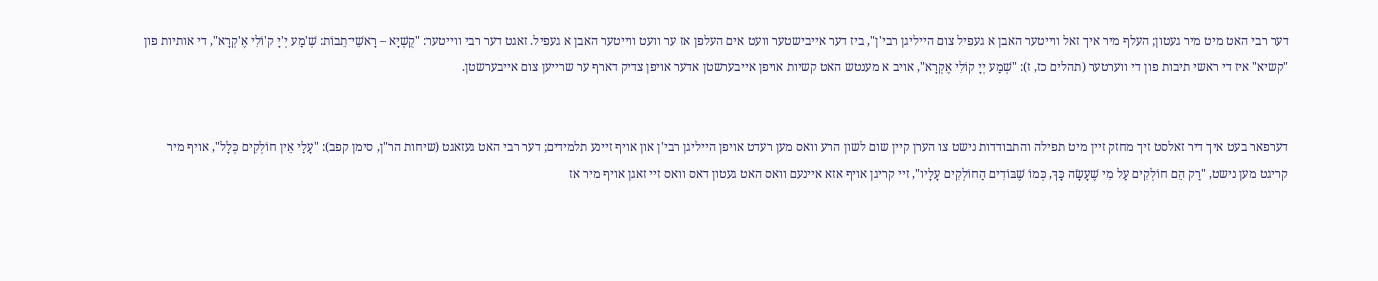דער רבי האט מיט מיר געטון; העלף מיר איך זאל ווייטער האבן א געפיל צום הייליגן רבי'ן", ביז דער אייבישטער וועט אים העלפן אז ער וועט ווייטער האבן א געפיל. זאגט דער רבי ווייטער: "קֻשְׁיָא – רָאשֵׁי־תֵבוֹת: שְׁ'מַע יְ'יָ ק'וֹלִי אֶ'קְרָא", די אותיות פון "קשיא" איז די ראשי תיבות פון די ווערטער (תהלים כז, ז): "שְׁמַע יְיָ קוֹלִי אֶקְרָא", אויב א מענטש האט קשיות אויפן אייבערשטן אדער אויפן צדיק דארף ער שרייען צום אייבערשטן.


דערפאר בעט איך דיר זאלסט זיך מחזק זיין מיט תפילה והתבודדות נישט צו הערן קיין שום לשון הרע וואס מען רעדט אויפן הייליגן רבי'ן און אויף זיינע תלמידים; דער רבי האט געזאגט (שיחות הר"ן, סימן קפב): "עָלַי אֵין חוֹלְקִים כְּלָל", אויף מיר קריגט מען נישט, "רַק הֵם חוֹלְקִים עַל מִי שֶׁעָשָׂה כָּךְ, כְּמוֹ שֶׁבּוֹדִים הַחוֹלְקִים עָלָיו", זיי קריגן אויף אזא איינעם וואס האט געטון דאס וואס זיי זאגן אויף מיר אז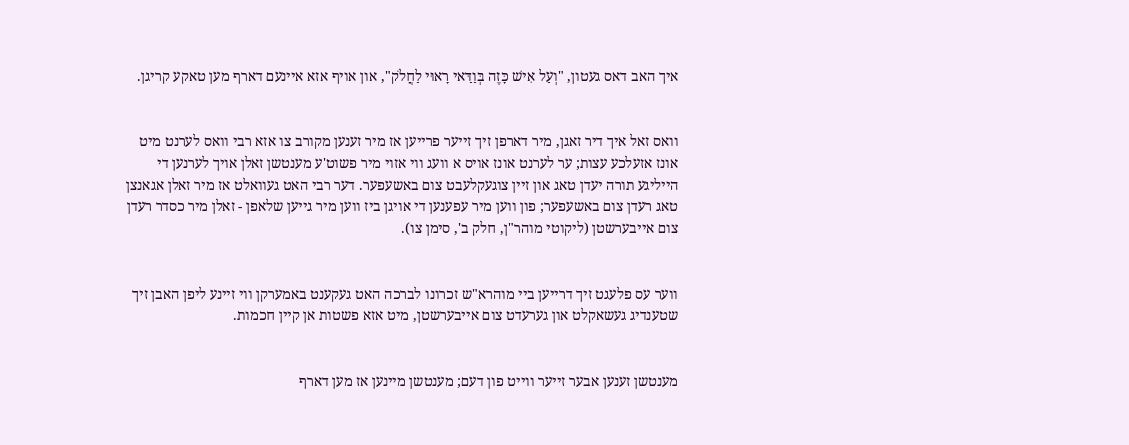איך האב דאס געטון, "וְעַל אִישׁ כָּזֶה בְּוַדַּאי רָאוּי לַחֲלֹק", און אויף אזא איינעם דארף מען טאקע קריגן.


וואס זאל איך דיר זאגן, מיר דארפן זיך זייער פרייען אז מיר זענען מקורב צו אזא רבי וואס לערנט מיט אונז אזעלכע עצות; ער לערנט אונז אויס א וועג ווי אזוי מיר פשוט'ע מענטשן זאלן אויך לערנען די הייליגע תורה יעדן טאג און זיין צוגעקלעבט צום באשעפער. דער רבי האט געוואלט אז מיר זאלן אגאנצן טאג רעדן צום באשעפער; פון ווען מיר עפענען די אויגן ביז ווען מיר גייען שלאפן - זאלן מיר כסדר רעדן צום אייבערשטן (ליקוטי מוהר"ן, חלק ב', סימן צו).


ווער עס פלעגט זיך דרייען ביי מוהרא"ש זכרונו לברכה האט געקענט באמערקן ווי זיינע ליפן האבן זיך שטענדיג געשאקלט און גערעדט צום אייבערשטן, מיט אזא פשטות אן קיין חכמות.


מענטשן זענען אבער זייער ווייט פון דעם; מענטשן מיינען אז מען דארף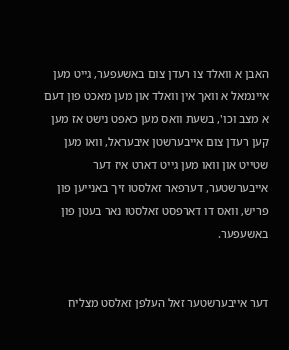האבן א וואלד צו רעדן צום באשעפער, גייט מען איינמאל א וואך אין וואלד און מען מאכט פון דעם א מצב וכו', בשעת וואס מען כאפט נישט אז מען קען רעדן צום אייבערשטן איבעראל, וואו מען שטייט און וואו מען גייט דארט איז דער אייבערשטער, דערפאר זאלסטו זיך באנייען פון פריש, וואס דו דארפסט זאלסטו נאר בעטן פון באשעפער.


דער אייבערשטער זאל העלפן זאלסט מצליח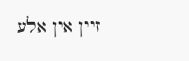זיין אין אלע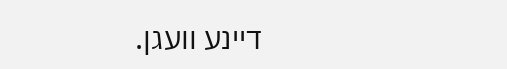דיינע וועגן.